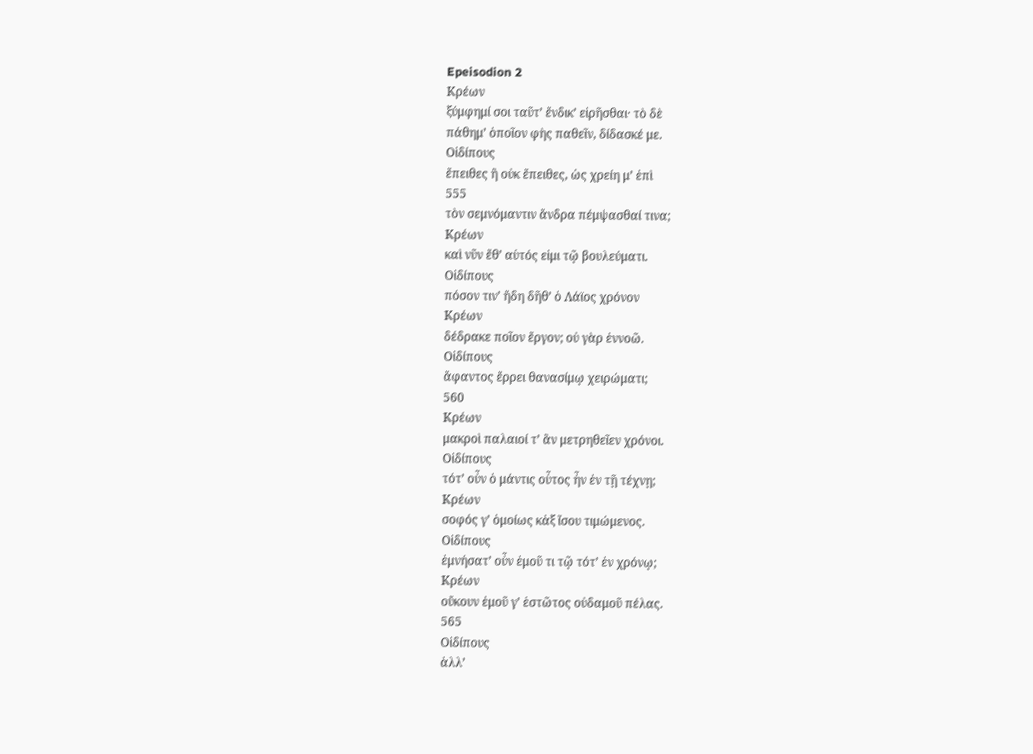Epeisodion 2
Κρέων
ξύμφημί σοι ταῦτʼ ἔνδικʼ εἰρῆσθαι· τὸ δὲ
πάθημʼ ὁποῖον φὴς παθεῖν, δίδασκέ με.
Οἰδίπους
ἔπειθες ἢ οὐκ ἔπειθες, ὡς χρείη μʼ ἐπὶ
555
τὸν σεμνόμαντιν ἄνδρα πέμψασθαί τινα;
Κρέων
καὶ νῦν ἔθʼ αὑτός εἰμι τῷ βουλεύματι.
Οἰδίπους
πόσον τινʼ ἤδη δῆθʼ ὁ Λάϊος χρόνον
Κρέων
δέδρακε ποῖον ἔργον; οὐ γὰρ ἐννοῶ.
Οἰδίπους
ἄφαντος ἔρρει θανασίμῳ χειρώματι;
560
Κρέων
μακροὶ παλαιοί τʼ ἂν μετρηθεῖεν χρόνοι.
Οἰδίπους
τότʼ οὖν ὁ μάντις οὗτος ἦν ἐν τῇ τέχνῃ;
Κρέων
σοφός γʼ ὁμοίως κἀξ ἴσου τιμώμενος.
Οἰδίπους
ἐμνήσατʼ οὖν ἐμοῦ τι τῷ τότʼ ἐν χρόνῳ;
Κρέων
οὔκουν ἐμοῦ γʼ ἑστῶτος οὐδαμοῦ πέλας.
565
Οἰδίπους
ἀλλʼ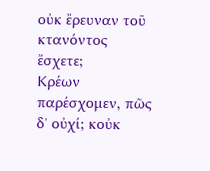οὐκ ἔρευναν τοῦ κτανόντος ἔσχετε;
Κρέων
παρέσχομεν, πῶς δʼ οὐχί; κοὐκ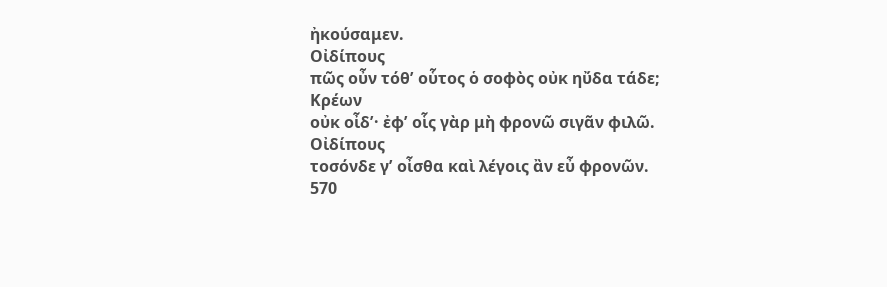ἠκούσαμεν.
Οἰδίπους
πῶς οὖν τόθʼ οὗτος ὁ σοφὸς οὐκ ηὔδα τάδε;
Κρέων
οὐκ οἶδʼ· ἐφʼ οἷς γὰρ μὴ φρονῶ σιγᾶν φιλῶ.
Οἰδίπους
τοσόνδε γʼ οἶσθα καὶ λέγοις ἂν εὖ φρονῶν.
570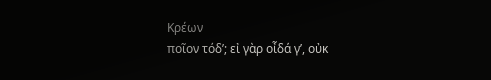Κρέων
ποῖον τόδʼ; εἰ γὰρ οἶδά γʼ, οὐκ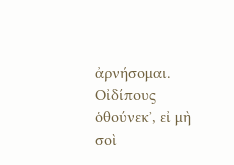ἀρνήσομαι.
Οἰδίπους
ὁθούνεκʼ, εἰ μὴ σοὶ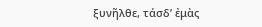ξυνῆλθε, τάσδʼ ἐμὰς